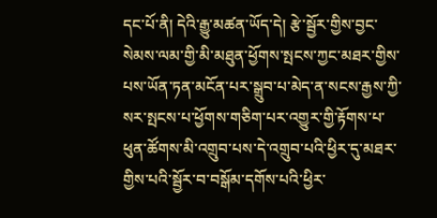དང་པོ་ནི། དེའི་རྒྱུ་མཚན་ཡོད་དེ། རྩེ་སྦྱོར་གྱིས་བྱང་སེམས་ལམ་གྱི་མི་མཐུན་ཕྱོགས་སྤངས་ཀྱང་མཐར་གྱིས་པས་ཡོན་ཏན་མངོན་པར་སྒྲུབ་པ་མེད་ན་སངས་རྒྱས་ཀྱི་སར་སྤངས་པ་ཕྱོགས་གཅིག་པར་འགྱུར་གྱི་རྟོགས་པ་ཕུན་ཚོགས་མི་འགྲུབ་པས་དེ་འགྲུབ་པའི་ཕྱིར་དུ་མཐར་གྱིས་པའི་སྦྱོར་བ་བསྒོམ་དགོས་པའི་ཕྱིར་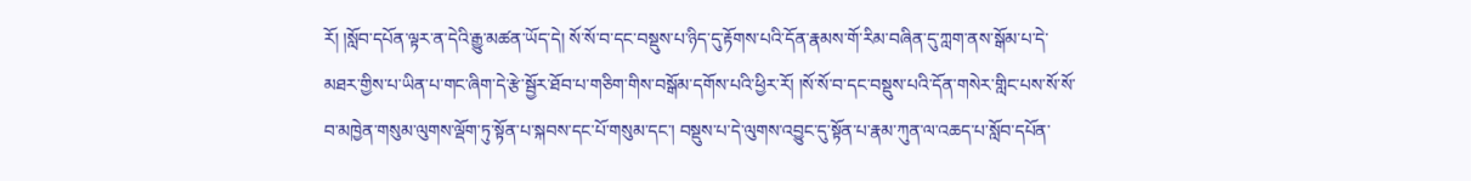རོ། །སློབ་དཔོན་ལྟར་ན་དེའི་རྒྱུ་མཚན་ཡོད་དེ། སོ་སོ་བ་དང་བསྡུས་པ་ཉིད་དུ་རྟོགས་པའི་དོན་རྣམས་གོ་རིམ་བཞིན་དུ་ཀླག་ནས་སྒོམ་པ་དེ་མཐར་གྱིས་པ་ཡིན་པ་གང་ཞིག་དེ་རྩེ་སྦྱོར་ཐོབ་པ་གཅིག་གིས་བསྒོམ་དགོས་པའི་ཕྱིར་རོ། །སོ་སོ་བ་དང་བསྡུས་པའི་དོན་གསེར་གླིང་པས་སོ་སོ་བ་མཁྱེན་གསུམ་ལུགས་ལྡོག་ཏུ་སྟོན་པ་སྐབས་དང་པོ་གསུམ་དང་། བསྡུས་པ་དེ་ལུགས་འབྱུང་དུ་སྟོན་པ་རྣམ་ཀུན་ལ་འཆད་པ་སློབ་དཔོན་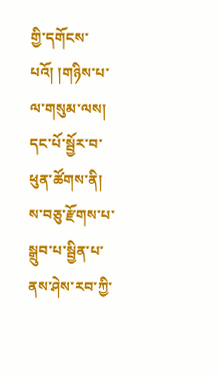གྱི་དགོངས་པའོ། །གཉིས་པ་ལ་གསུམ་ལས། དང་པོ་སྦྱོར་བ་ཕུན་ཚོགས་ནི། ས་བཅུ་རྫོགས་པ་སྒྲུབ་པ་སྦྱིན་པ་ནས་ཤེས་རབ་ཀྱི་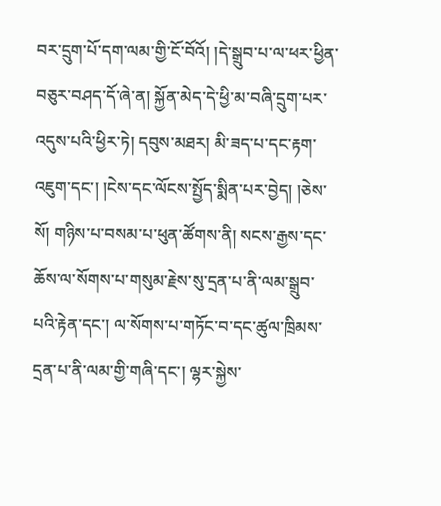བར་དྲུག་པོ་དག་ལམ་གྱི་ངོ་བོའོ། །དེ་སྒྲུབ་པ་ལ་ཕར་ཕྱིན་བཅུར་བཤད་དོ་ཞེ་ན། སྐྱོན་མེད་དེ་ཕྱི་མ་བཞི་དྲུག་པར་འདུས་པའི་ཕྱིར་ཏེ། དབུས་མཐར། མི་ཟད་པ་དང་རྟག་འཇུག་དང་། །ངེས་དང་ལོངས་སྤྱོད་སྨིན་པར་བྱེད། །ཅེས་སོ། གཉིས་པ་བསམ་པ་ཕུན་ཚོགས་ནི། སངས་རྒྱས་དང་ཆོས་ལ་སོགས་པ་གསུམ་རྗེས་སུ་དྲན་པ་ནི་ལམ་སྒྲུབ་པའི་རྟེན་དང་། ལ་སོགས་པ་གཏོང་བ་དང་ཚུལ་ཁྲིམས་དྲན་པ་ནི་ལམ་གྱི་གཞི་དང་། ལྷར་སྐྱེས་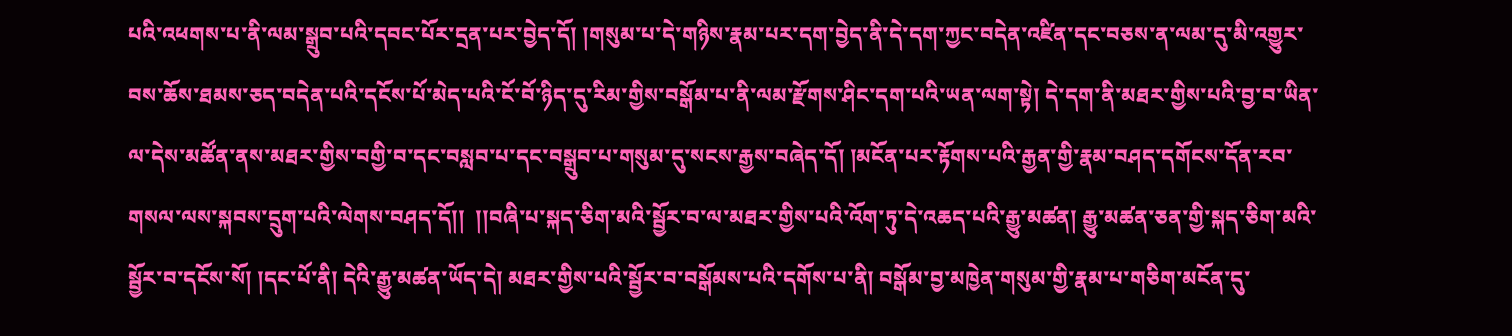པའི་འཕགས་པ་ནི་ལམ་སྒྲུབ་པའི་དབང་པོར་དྲན་པར་བྱེད་དོ། །གསུམ་པ་དེ་གཉིས་རྣམ་པར་དག་བྱེད་ནི་དེ་དག་ཀྱང་བདེན་འཛིན་དང་བཅས་ན་ལམ་དུ་མི་འགྱུར་བས་ཆོས་ཐམས་ཅད་བདེན་པའི་དངོས་པོ་མེད་པའི་ངོ་བོ་ཉིད་དུ་རིམ་གྱིས་བསྒོམ་པ་ནི་ལམ་རྫོགས་ཤིང་དག་པའི་ཡན་ལག་སྟེ། དེ་དག་ནི་མཐར་གྱིས་པའི་བྱ་བ་ཡིན་ལ་དེས་མཚོན་ནས་མཐར་གྱིས་བགྱི་བ་དང་བསླབ་པ་དང་བསྒྲུབ་པ་གསུམ་དུ་སངས་རྒྱས་བཞེད་དོ། །མངོན་པར་རྟོགས་པའི་རྒྱན་གྱི་རྣམ་བཤད་དགོངས་དོན་རབ་གསལ་ལས་སྐབས་དྲུག་པའི་ལེགས་བཤད་དོ།།  །།བཞི་པ་སྐད་ཅིག་མའི་སྦྱོར་བ་ལ་མཐར་གྱིས་པའི་འོག་ཏུ་དེ་འཆད་པའི་རྒྱུ་མཚན། རྒྱུ་མཚན་ཅན་གྱི་སྐད་ཅིག་མའི་སྦྱོར་བ་དངོས་སོ། །དང་པོ་ནི། དེའི་རྒྱུ་མཚན་ཡོད་དེ། མཐར་གྱིས་པའི་སྦྱོར་བ་བསྒོམས་པའི་དགོས་པ་ནི། བསྒོམ་བྱ་མཁྱེན་གསུམ་གྱི་རྣམ་པ་གཅིག་མངོན་དུ་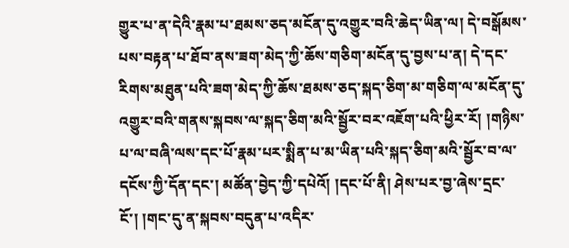གྱུར་པ་ན་དེའི་རྣམ་པ་ཐམས་ཅད་མངོན་དུ་འགྱུར་བའི་ཆེད་ཡིན་ལ། དེ་བསྒོམས་པས་བརྟན་པ་ཐོབ་ནས་ཟག་མེད་ཀྱི་ཆོས་གཅིག་མངོན་དུ་བྱས་པ་ན། དེ་དང་རིགས་མཐུན་པའི་ཟག་མེད་ཀྱི་ཆོས་ཐམས་ཅད་སྐད་ཅིག་མ་གཅིག་ལ་མངོན་དུ་འགྱུར་བའི་གནས་སྐབས་ལ་སྐད་ཅིག་མའི་སྦྱོར་བར་འཇོག་པའི་ཕྱིར་རོ། །གཉིས་པ་ལ་བཞི་ལས་དང་པོ་རྣམ་པར་སྨིན་པ་མ་ཡིན་པའི་སྐད་ཅིག་མའི་སྦྱོར་བ་ལ་དངོས་ཀྱི་དོན་དང་། མཚོན་བྱེད་ཀྱི་དཔེའོ། །དང་པོ་ནི། ཤེས་པར་བྱ་ཞེས་དྲང་ངོ་། །གང་དུ་ན་སྐབས་བདུན་པ་འདིར་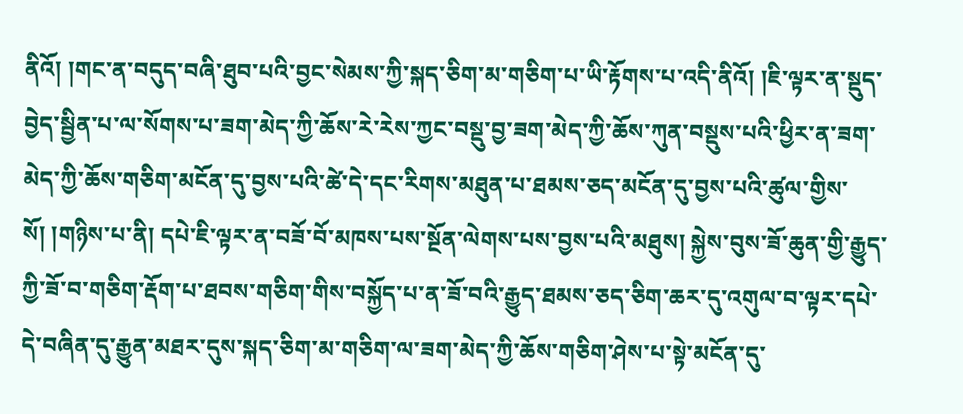ནིའོ། །གང་ན་བདུད་བཞི་ཐུབ་པའི་བྱང་སེམས་ཀྱི་སྐད་ཅིག་མ་གཅིག་པ་ཡི་རྟོགས་པ་འདི་ནིའོ། །ཇི་ལྟར་ན་སྡུད་བྱེད་སྦྱིན་པ་ལ་སོགས་པ་ཟག་མེད་ཀྱི་ཆོས་རེ་རེས་ཀྱང་བསྡུ་བྱ་ཟག་མེད་ཀྱི་ཆོས་ཀུན་བསྡུས་པའི་ཕྱིར་ན་ཟག་མེད་ཀྱི་ཆོས་གཅིག་མངོན་དུ་བྱས་པའི་ཚེ་དེ་དང་རིགས་མཐུན་པ་ཐམས་ཅད་མངོན་དུ་བྱས་པའི་ཚུལ་གྱིས་སོ། །གཉིས་པ་ནི། དཔེ་ཇི་ལྟར་ན་བཟོ་བོ་མཁས་པས་སྔོན་ལེགས་པས་བྱས་པའི་མཐུས། སྐྱེས་བུས་ཟོ་ཆུན་གྱི་རྒྱུད་ཀྱི་ཟོ་བ་གཅིག་རྡོག་པ་ཐབས་གཅིག་གིས་བསྐྱོད་པ་ན་ཟོ་བའི་རྒྱུད་ཐམས་ཅད་ཅིག་ཆར་དུ་འགུལ་བ་ལྟར་དཔེ་དེ་བཞིན་དུ་རྒྱུན་མཐར་དུས་སྐད་ཅིག་མ་གཅིག་ལ་ཟག་མེད་ཀྱི་ཆོས་གཅིག་ཤེས་པ་སྟེ་མངོན་དུ་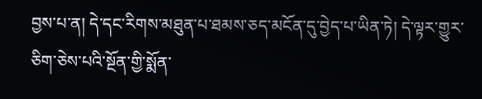བྱས་པ་ན། དེ་དང་རིགས་མཐུན་པ་ཐམས་ཅད་མངོན་དུ་བྱེད་པ་ཡིན་ཏེ། དེ་ལྟར་གྱུར་ཅིག་ཅེས་པའི་སྔོན་གྱི་སྨོན་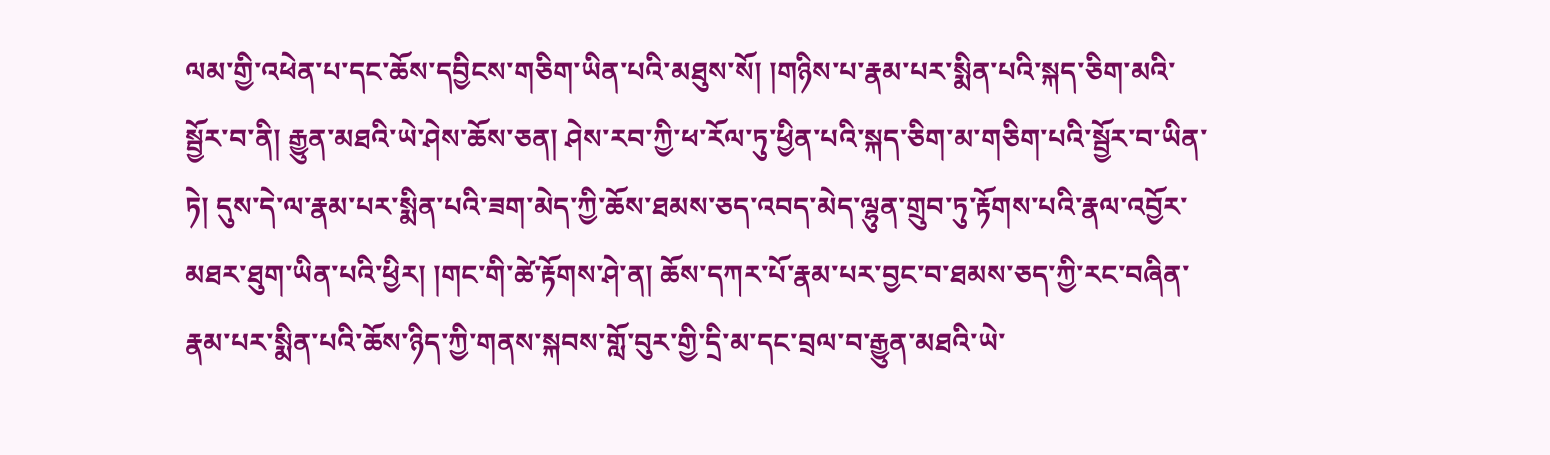ལམ་གྱི་འཕེན་པ་དང་ཆོས་དབྱིངས་གཅིག་ཡིན་པའི་མཐུས་སོ། །གཉིས་པ་རྣམ་པར་སྨིན་པའི་སྐད་ཅིག་མའི་སྦྱོར་བ་ནི། རྒྱུན་མཐའི་ཡེ་ཤེས་ཆོས་ཅན། ཤེས་རབ་ཀྱི་ཕ་རོལ་ཏུ་ཕྱིན་པའི་སྐད་ཅིག་མ་གཅིག་པའི་སྦྱོར་བ་ཡིན་ཏེ། དུས་དེ་ལ་རྣམ་པར་སྨིན་པའི་ཟག་མེད་ཀྱི་ཆོས་ཐམས་ཅད་འབད་མེད་ལྷུན་གྲུབ་ཏུ་རྟོགས་པའི་རྣལ་འབྱོར་མཐར་ཐུག་ཡིན་པའི་ཕྱིར། །གང་གི་ཚེ་རྟོགས་ཤེ་ན། ཆོས་དཀར་པོ་རྣམ་པར་བྱང་བ་ཐམས་ཅད་ཀྱི་རང་བཞིན་རྣམ་པར་སྨིན་པའི་ཆོས་ཉིད་ཀྱི་གནས་སྐབས་གློ་བུར་གྱི་དྲི་མ་དང་བྲལ་བ་རྒྱུན་མཐའི་ཡེ་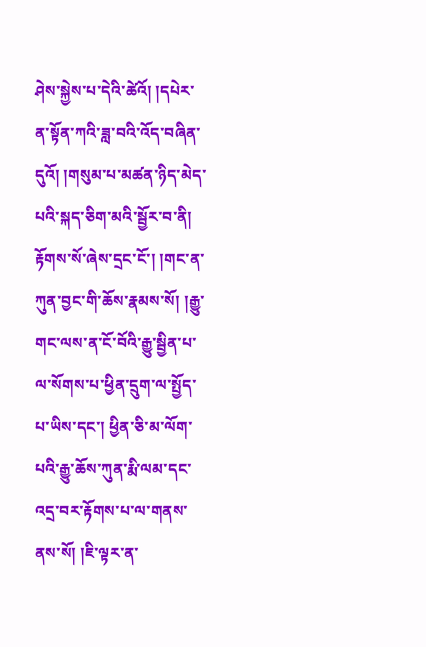ཤེས་སྐྱེས་པ་དེའི་ཚེའོ། །དཔེར་ན་སྟོན་ཀའི་ཟླ་བའི་འོད་བཞིན་དུའོ། །གསུམ་པ་མཚན་ཉིད་མེད་པའི་སྐད་ཅིག་མའི་སྦྱོར་བ་ནི། རྟོགས་སོ་ཞེས་དྲང་ངོ་། །གང་ན་ཀུན་བྱང་གི་ཆོས་རྣམས་སོ། །རྒྱུ་གང་ལས་ན་ངོ་བོའི་རྒྱུ་སྦྱིན་པ་ལ་སོགས་པ་ཕྱིན་དྲུག་ལ་སྤྱོད་པ་ཡིས་དང་། ཕྱིན་ཅི་མ་ལོག་པའི་རྒྱུ་ཆོས་ཀུན་རྨི་ལམ་དང་འདྲ་བར་རྟོགས་པ་ལ་གནས་ནས་སོ། །ཇི་ལྟར་ན་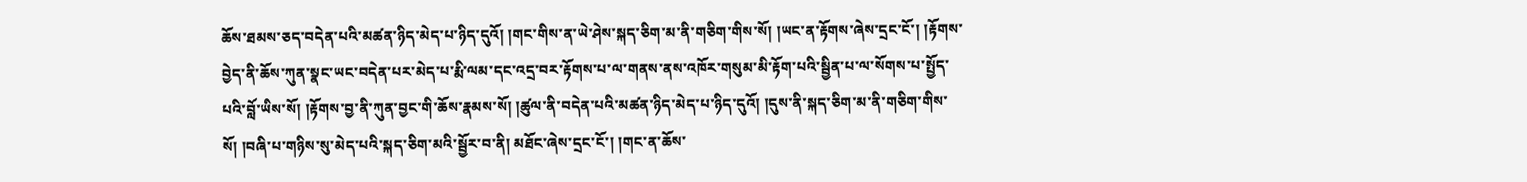ཆོས་ཐམས་ཅད་བདེན་པའི་མཚན་ཉིད་མེད་པ་ཉིད་དུའོ། །གང་གིས་ན་ཡེ་ཤེས་སྐད་ཅིག་མ་ནི་གཅིག་གིས་སོ། །ཡང་ན་རྟོགས་ཞེས་དྲང་ངོ་། །རྟོགས་བྱེད་ནི་ཆོས་ཀུན་སྣང་ཡང་བདེན་པར་མེད་པ་རྨི་ལམ་དང་འདྲ་བར་རྟོགས་པ་ལ་གནས་ནས་འཁོར་གསུམ་མི་རྟོག་པའི་སྦྱིན་པ་ལ་སོགས་པ་སྤྱོད་པའི་བློ་ཡིས་སོ། །རྟོགས་བྱ་ནི་ཀུན་བྱང་གི་ཆོས་རྣམས་སོ། །ཚུལ་ནི་བདེན་པའི་མཚན་ཉིད་མེད་པ་ཉིད་དུའོ། །དུས་ནི་སྐད་ཅིག་མ་ནི་གཅིག་གིས་སོ། །བཞི་པ་གཉིས་སུ་མེད་པའི་སྐད་ཅིག་མའི་སྦྱོར་བ་ནི། མཐོང་ཞེས་དྲང་ངོ་། །གང་ན་ཆོས་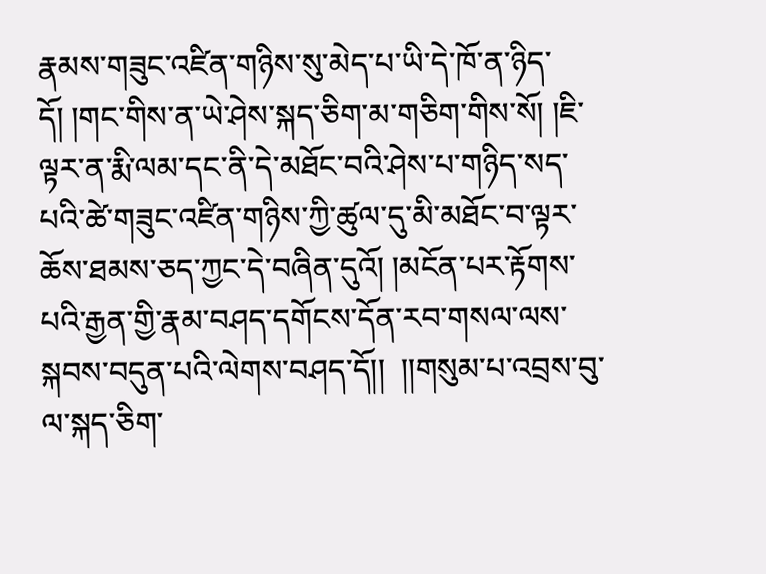རྣམས་གཟུང་འཛིན་གཉིས་སུ་མེད་པ་ཡི་དེ་ཁོ་ན་ཉིད་དོ། །གང་གིས་ན་ཡེ་ཤེས་སྐད་ཅིག་མ་གཅིག་གིས་སོ། །ཇི་ལྟར་ན་རྨི་ལམ་དང་ནི་དེ་མཐོང་བའི་ཤེས་པ་གཉིད་སད་པའི་ཚེ་གཟུང་འཛིན་གཉིས་ཀྱི་ཚུལ་དུ་མི་མཐོང་བ་ལྟར་ཆོས་ཐམས་ཅད་ཀྱང་དེ་བཞིན་དུའོ། །མངོན་པར་རྟོགས་པའི་རྒྱན་གྱི་རྣམ་བཤད་དགོངས་དོན་རབ་གསལ་ལས་སྐབས་བདུན་པའི་ལེགས་བཤད་དོ།།  །།གསུམ་པ་འབྲས་བུ་ལ་སྐད་ཅིག་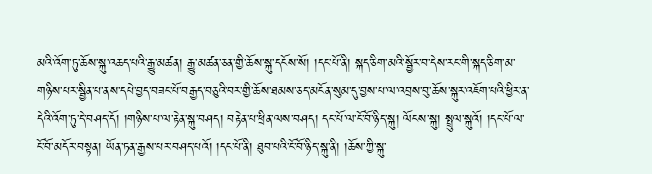མའི་འོག་ཏུ་ཆོས་སྐུ་འཆད་པའི་རྒྱུ་མཚན། རྒྱུ་མཚན་ཅན་གྱི་ཆོས་སྐུ་དངོས་སོ། །དང་པོ་ནི། སྐད་ཅིག་མའི་སྦྱོར་བ་དེས་རང་གི་སྐད་ཅིག་མ་གཉིས་པར་སྦྱིན་པ་ནས་དཔེ་བྱད་བཟང་པོ་བརྒྱད་བཅུའི་བར་གྱི་ཆོས་ཐམས་ཅད་མངོན་སུམ་དུ་བྱས་པ་ལ་འབྲས་བུ་ཆོས་སྐུར་འཇོག་པའི་ཕྱིར་ན་དེའི་འོག་ཏུ་དེ་བཤད་དོ། །གཉིས་པ་ལ་རྟེན་སྐུ་བཤད། བརྟེན་པ་ཕྲིན་ལས་བཤད། དང་པོ་ལ་ངོ་བོ་ཉིད་སྐུ། ལོངས་སྐུ། སྤྲུལ་སྐུའོ། །དང་པོ་ལ་ངོ་བོ་མདོར་བསྟན། ཡོན་ཏན་རྒྱས་པར་བཤད་པའོ། །དང་པོ་ནི། ཐུབ་པའི་ངོ་བོ་ཉིད་སྐུ་ནི། །ཆོས་ཀྱི་སྐུ་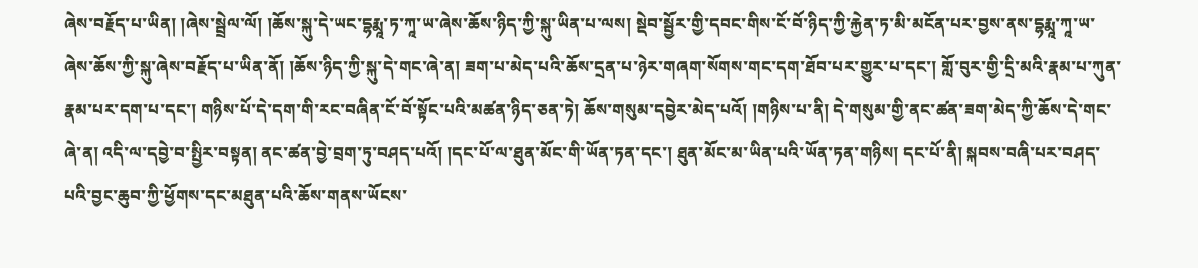ཞེས་བརྗོད་པ་ཡིན། །ཞེས་སྦྲེལ་ལོ། །ཆོས་སྐུ་དེ་ཡང་དྷརྨཱ་ཏ་ཀཱ་ཡ་ཞེས་ཆོས་ཉིད་ཀྱི་སྐུ་ཡིན་པ་ལས། སྡེབ་སྦྱོར་གྱི་དབང་གིས་ངོ་བོ་ཉིད་ཀྱི་རྐྱེན་ཏ་མི་མངོན་པར་བྱས་ནས་དྷརྨཱ་ཀཱ་ཡ་ཞེས་ཆོས་ཀྱི་སྐུ་ཞེས་བརྗོད་པ་ཡིན་ནོ། །ཆོས་ཉིད་ཀྱི་སྐུ་དེ་གང་ཞེ་ན། ཟག་པ་མེད་པའི་ཆོས་དྲན་པ་ཉེར་གཞག་སོགས་གང་དག་ཐོབ་པར་གྱུར་པ་དང་། གློ་བུར་གྱི་དྲི་མའི་རྣམ་པ་ཀུན་རྣམ་པར་དག་པ་དང་། གཉིས་པོ་དེ་དག་གི་རང་བཞིན་ངོ་བོ་སྟོང་པའི་མཚན་ཉིད་ཅན་ཏེ། ཆོས་གསུམ་དབྱེར་མེད་པའོ། །གཉིས་པ་ནི། དེ་གསུམ་གྱི་ནང་ཚན་ཟག་མེད་ཀྱི་ཆོས་དེ་གང་ཞེ་ན། འདི་ལ་དབྱེ་བ་སྤྱིར་བསྟན། ནང་ཚན་བྱེ་བྲག་ཏུ་བཤད་པའོ། །དང་པོ་ལ་ཐུན་མོང་གི་ཡོན་ཏན་དང་། ཐུན་མོང་མ་ཡིན་པའི་ཡོན་ཏན་གཉིས། དང་པོ་ནི། སྐབས་བཞི་པར་བཤད་པའི་བྱང་ཆུབ་ཀྱི་ཕྱོགས་དང་མཐུན་པའི་ཆོས་གནས་ཡོངས་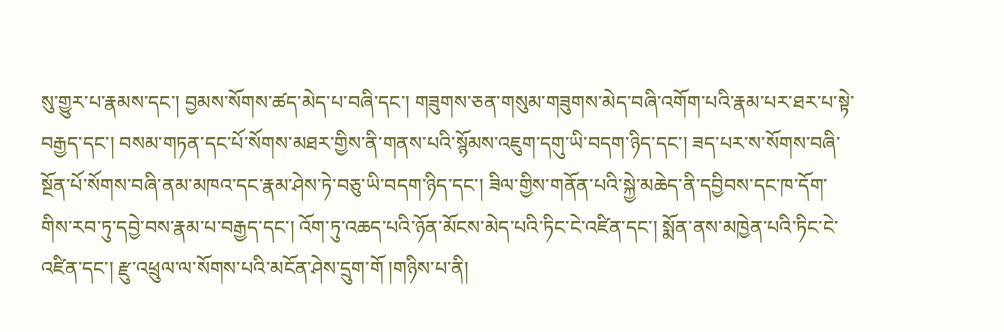སུ་གྱུར་པ་རྣམས་དང་། བྱམས་སོགས་ཚད་མེད་པ་བཞི་དང་། གཟུགས་ཅན་གསུམ་གཟུགས་མེད་བཞི་འགོག་པའི་རྣམ་པར་ཐར་པ་སྟེ་བརྒྱད་དང་། བསམ་གཏན་དང་པོ་སོགས་མཐར་གྱིས་ནི་གནས་པའི་སྙོམས་འཇུག་དགུ་ཡི་བདག་ཉིད་དང་། ཟད་པར་ས་སོགས་བཞི་སྔོན་པོ་སོགས་བཞི་ནམ་མཁའ་དང་རྣམ་ཤེས་ཏེ་བཅུ་ཡི་བདག་ཉིད་དང་། ཟིལ་གྱིས་གནོན་པའི་སྐྱེ་མཆེད་ནི་དབྱིབས་དང་ཁ་དོག་གིས་རབ་ཏུ་དབྱེ་བས་རྣམ་པ་བརྒྱད་དང་། འོག་ཏུ་འཆད་པའི་ཉོན་མོངས་མེད་པའི་ཏིང་ངེ་འཛིན་དང་། སྨོན་ནས་མཁྱེན་པའི་ཏིང་ངེ་འཛིན་དང་། རྫུ་འཕྲུལ་ལ་སོགས་པའི་མངོན་ཤེས་དྲུག་གོ །གཉིས་པ་ནི།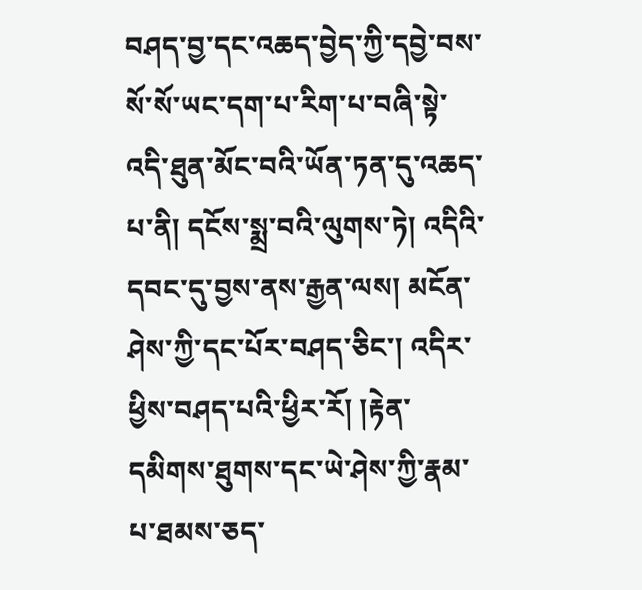བཤད་བྱ་དང་འཆད་བྱེད་ཀྱི་དབྱེ་བས་སོ་སོ་ཡང་དག་པ་རིག་པ་བཞི་སྟེ་འདི་ཐུན་མོང་བའི་ཡོན་ཏན་དུ་འཆད་པ་ནི། དངོས་སྨྲ་བའི་ལུགས་ཏེ། འདིའི་དབང་དུ་བྱས་ནས་རྒྱན་ལས། མངོན་ཤེས་ཀྱི་དང་པོར་བཤད་ཅིང་། འདིར་ཕྱིས་བཤད་པའི་ཕྱིར་རོ། །རྟེན་དམིགས་ཐུགས་དང་ཡེ་ཤེས་ཀྱི་རྣམ་པ་ཐམས་ཅད་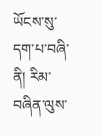ཡོངས་སུ་དག་པ་བཞི་ནི། རིམ་བཞིན་ལུས་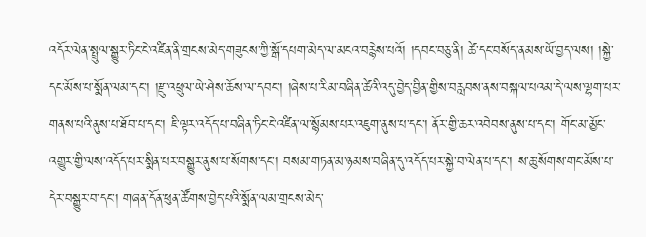འདོར་ལེན་སྤྲུལ་སྒྱུར་ཏིང་ངེ་འཛིན་ནི་གྲངས་མེད་གཟུངས་ཀྱི་སྒོ་དཔག་མེད་ལ་མངའ་བརྙེས་པའོ། །དབང་བཅུ་ནི། ཚེ་དང་བསོད་ནམས་ཡོ་བྱད་ལས། །སྐྱེ་དང་མོས་པ་སྨོན་ལམ་དང་། །རྫུ་འཕྲུལ་ཡེ་ཤེས་ཆོས་ལ་དབང་། །ཞེས་པ་རིམ་བཞིན་ཚེའི་འདུ་བྱེད་བྱིན་གྱིས་བརླབས་ནས་བསྐལ་པའམ་དེ་ལས་ལྷག་པར་གནས་པའི་ནུས་པ་ཐོབ་པ་དང་། ཇི་ལྟར་འདོད་པ་བཞིན་ཏིང་ངེ་འཛིན་ལ་སྙོམས་པར་འཇུག་ནུས་པ་དང་། ནོར་གྱི་ཆར་འབེབས་ནུས་པ་དང་། གོང་མ་མྱོང་འགྱུར་གྱི་ལས་འདོད་པར་སྨིན་པར་བསྒྱུར་ནུས་པ་སོགས་དང་། བསམ་གཏན་མ་ཉམས་བཞིན་དུ་འདོད་པར་སྐྱེ་བ་ལེན་པ་དང་། ས་ཆུ་སོགས་གང་མོས་པ་དེར་བསྒྱུར་བ་དང་། གཞན་དོན་ཕུན་ཚོགས་བྱེད་པའི་སྨོན་ལམ་གྲངས་མེད་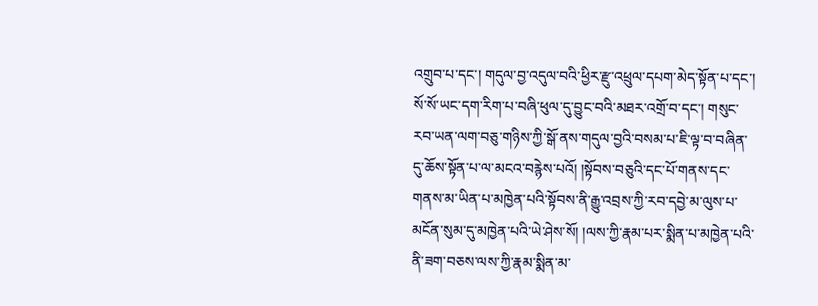འགྲུབ་པ་དང་། གདུལ་བྱ་འདུལ་བའི་ཕྱིར་རྫུ་འཕྲུལ་དཔག་མེད་སྟོན་པ་དང་། སོ་སོ་ཡང་དག་རིག་པ་བཞི་ཕུལ་དུ་བྱུང་བའི་མཐར་འགྲོ་བ་དང་། གསུང་རབ་ཡན་ལག་བཅུ་གཉིས་ཀྱི་སྒོ་ནས་གདུལ་བྱའི་བསམ་པ་ཇི་ལྟ་བ་བཞིན་དུ་ཆོས་སྟོན་པ་ལ་མངའ་བརྙེས་པའོ། །སྟོབས་བཅུའི་དང་པོ་གནས་དང་གནས་མ་ཡིན་པ་མཁྱེན་པའི་སྟོབས་ནི་རྒྱུ་འབྲས་ཀྱི་རབ་དབྱེ་མ་ལུས་པ་མངོན་སུམ་དུ་མཁྱེན་པའི་ཡེ་ཤེས་སོ། །ལས་ཀྱི་རྣམ་པར་སྨིན་པ་མཁྱེན་པའི་ནི་ཟག་བཅས་ལས་ཀྱི་རྣམ་སྨིན་མ་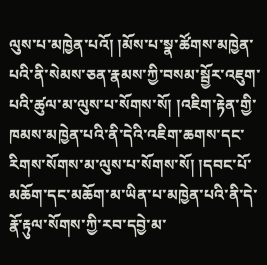ལུས་པ་མཁྱེན་པའོ། །མོས་པ་སྣ་ཚོགས་མཁྱེན་པའི་ནི་སེམས་ཅན་རྣམས་ཀྱི་བསམ་སྦྱོར་འཇུག་པའི་ཚུལ་མ་ལུས་པ་སོགས་སོ། །འཇིག་རྟེན་གྱི་ཁམས་མཁྱེན་པའི་ནི་དེའི་འཇིག་ཆགས་དང་རིགས་སོགས་མ་ལུས་པ་སོགས་སོ། །དབང་པོ་མཆོག་དང་མཆོག་མ་ཡིན་པ་མཁྱེན་པའི་ནི་དེ་རྣོ་རྟུལ་སོགས་ཀྱི་རབ་དབྱེ་མ་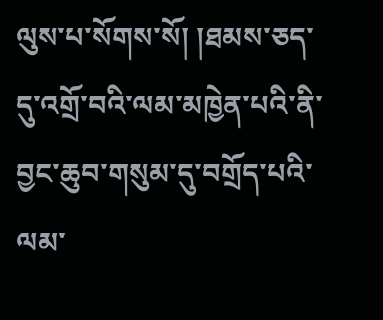ལུས་པ་སོགས་སོ། །ཐམས་ཅད་དུ་འགྲོ་བའི་ལམ་མཁྱེན་པའི་ནི་བྱང་ཆུབ་གསུམ་དུ་བགྲོད་པའི་ལམ་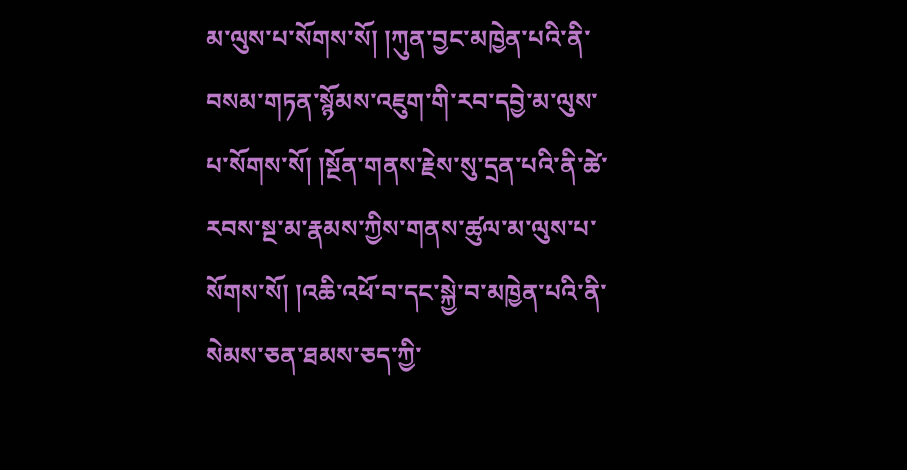མ་ལུས་པ་སོགས་སོ། །ཀུན་བྱང་མཁྱེན་པའི་ནི་བསམ་གཏན་སྙོམས་འཇུག་གི་རབ་དབྱེ་མ་ལུས་པ་སོགས་སོ། །སྔོན་གནས་རྗེས་སུ་དྲན་པའི་ནི་ཚེ་རབས་སྔ་མ་རྣམས་ཀྱིས་གནས་ཚུལ་མ་ལུས་པ་སོགས་སོ། །འཆི་འཕོ་བ་དང་སྐྱེ་བ་མཁྱེན་པའི་ནི་སེམས་ཅན་ཐམས་ཅད་ཀྱི་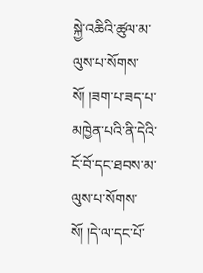སྐྱེ་འཆིའི་ཚུལ་མ་ལུས་པ་སོགས་སོ། །ཟག་པ་ཟད་པ་མཁྱེན་པའི་ནི་དེའི་ངོ་བོ་དང་ཐབས་མ་ལུས་པ་སོགས་སོ། །དེ་ལ་དང་པོ་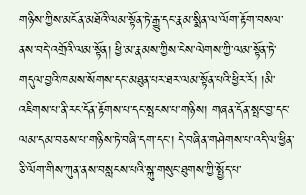གཉིས་ཀྱིས་མངོན་མཐོའི་ལམ་སྟོན་ཏེ་རྒྱུ་དང་རྣམ་སྨིན་ལ་ལོག་རྟོག་བསལ་ནས་བདེ་འགྲོའི་ལམ་སྟོན། ཕྱི་མ་རྣམས་ཀྱིས་ངེས་ལེགས་ཀྱི་ལམ་སྟོན་ཏེ་གདུལ་བྱའི་ཁམས་སོགས་དང་མཐུན་པར་ཐར་ལམ་སྟོན་པའི་ཕྱིར་རོ། །མི་འཇིགས་པ་ནི་རང་དོན་རྟོགས་པ་དང་སྤངས་པ་གཉིས། གཞན་དོན་སྤང་བྱ་དང་ལམ་དམ་བཅས་པ་གཉིས་ཏེ་བཞི་དག་དང་། དེ་བཞིན་གཤེགས་པ་འདི་ལ་ཕྱིན་ཅི་ལོག་གིས་ཀུན་ནས་བསླངས་པའི་སྐུ་གསུང་ཐུགས་ཀྱི་སྤྱོད་པ་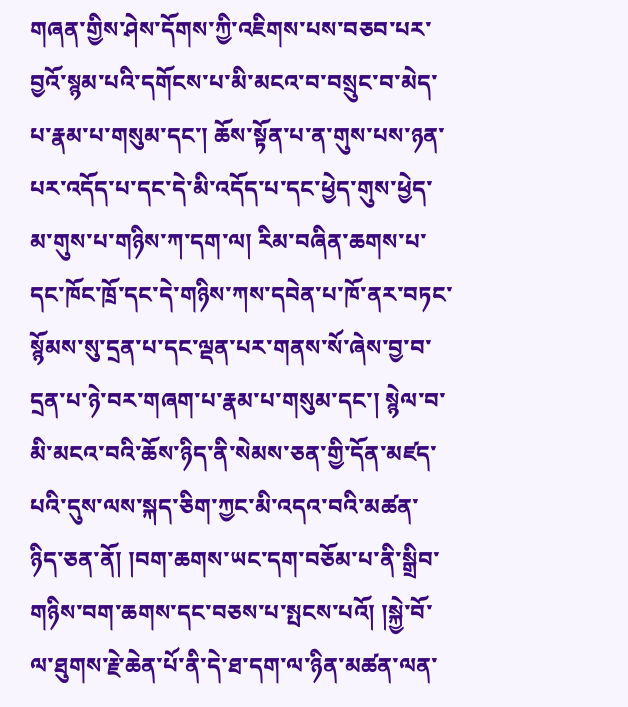གཞན་གྱིས་ཤེས་དོགས་ཀྱི་འཇིགས་པས་བཅབ་པར་བྱའོ་སྙམ་པའི་དགོངས་པ་མི་མངའ་བ་བསྲུང་བ་མེད་པ་རྣམ་པ་གསུམ་དང་། ཆོས་སྟོན་པ་ན་གུས་པས་ཉན་པར་འདོད་པ་དང་དེ་མི་འདོད་པ་དང་ཕྱེད་གུས་ཕྱེད་མ་གུས་པ་གཉིས་ཀ་དག་ལ། རིམ་བཞིན་ཆགས་པ་དང་ཁོང་ཁྲོ་དང་དེ་གཉིས་ཀས་དབེན་པ་ཁོ་ནར་བཏང་སྙོམས་སུ་དྲན་པ་དང་ལྡན་པར་གནས་སོ་ཞེས་བྱ་བ་དྲན་པ་ཉེ་བར་གཞག་པ་རྣམ་པ་གསུམ་དང་། སྙེལ་བ་མི་མངའ་བའི་ཆོས་ཉིད་ནི་སེམས་ཅན་གྱི་དོན་མཛད་པའི་དུས་ལས་སྐད་ཅིག་ཀྱང་མི་འདའ་བའི་མཚན་ཉིད་ཅན་ནོ། །བག་ཆགས་ཡང་དག་བཅོམ་པ་ནི་སྒྲིབ་གཉིས་བག་ཆགས་དང་བཅས་པ་སྤངས་པའོ། །སྐྱེ་བོ་ལ་ཐུགས་རྗེ་ཆེན་པོ་ནི་དེ་ཐ་དག་ལ་ཉིན་མཚན་ལན་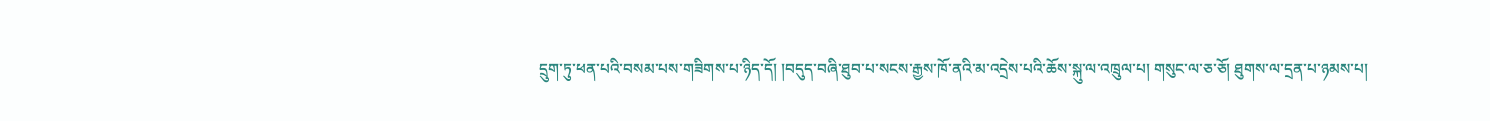དྲུག་ཏུ་ཕན་པའི་བསམ་པས་གཟིགས་པ་ཉིད་དོ། །བདུད་བཞི་ཐུབ་པ་སངས་རྒྱས་ཁོ་ནའི་མ་འདྲེས་པའི་ཆོས་སྐུ་ལ་འཁྲུལ་པ། གསུང་ལ་ཅ་ཅོ། ཐུགས་ལ་དྲན་པ་ཉམས་པ།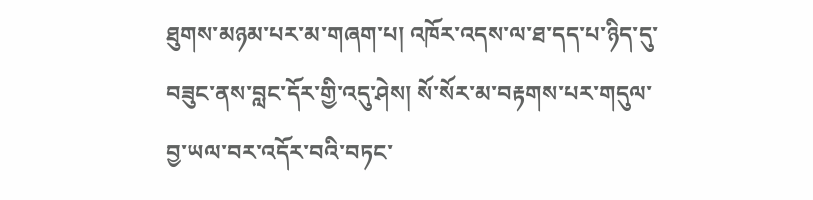ཐུགས་མཉམ་པར་མ་གཞག་པ། འཁོར་འདས་ལ་ཐ་དད་པ་ཉིད་དུ་བཟུང་ནས་བླང་དོར་གྱི་འདུ་ཤེས། སོ་སོར་མ་བརྟགས་པར་གདུལ་བྱ་ཡལ་བར་འདོར་བའི་བཏང་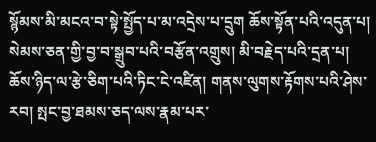སྙོམས་མི་མངའ་བ་སྟེ་སྤྱོད་པ་མ་འདྲེས་པ་དྲུག ཆོས་སྟོན་པའི་འདུན་པ། སེམས་ཅན་གྱི་བྱ་བ་སྒྲུབ་པའི་བརྩོན་འགྲུས། མི་བརྗེད་པའི་དྲན་པ། ཆོས་ཉིད་ལ་རྩེ་ཅིག་པའི་ཏིང་ངེ་འཛིན། གནས་ལུགས་རྟོགས་པའི་ཤེས་རབ། སྤང་བྱ་ཐམས་ཅད་ལས་རྣམ་པར་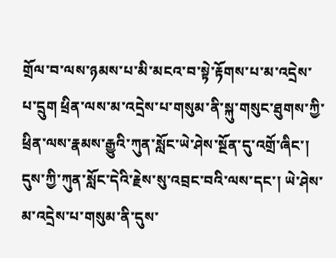གྲོལ་བ་ལས་ཉམས་པ་མི་མངའ་བ་སྟེ་རྟོགས་པ་མ་འདྲེས་པ་དྲུག ཕྲིན་ལས་མ་འདྲེས་པ་གསུམ་ནི་སྐུ་གསུང་ཐུགས་ཀྱི་ཕྲིན་ལས་རྣམས་རྒྱུའི་ཀུན་སློང་ཡེ་ཤེས་སྔོན་དུ་འགྲོ་ཞིང་། དུས་ཀྱི་ཀུན་སློང་དེའི་རྗེས་སུ་འབྲང་བའི་ལས་དང་། ཡེ་ཤེས་མ་འདྲེས་པ་གསུམ་ནི་དུས་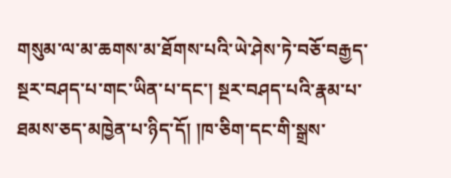གསུམ་ལ་མ་ཆགས་མ་ཐོགས་པའི་ཡེ་ཤེས་ཏེ་བཅོ་བརྒྱད་སྔར་བཤད་པ་གང་ཡིན་པ་དང་། སྔར་བཤད་པའི་རྣམ་པ་ཐམས་ཅད་མཁྱེན་པ་ཉིད་དོ། །ཁ་ཅིག་དང་གི་སྒྲས་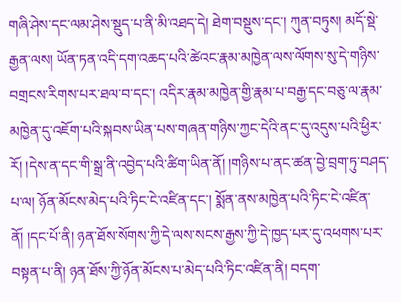གཞི་ཤེས་དང་ལམ་ཤེས་སྡུད་པ་ནི་མི་འཐད་དེ། ཐེག་བསྡུས་དང་། ཀུན་བཏུས། མདོ་སྡེ་རྒྱན་ལས། ཡོན་ཏན་འདི་དག་འཆད་པའི་ཚེའང་རྣམ་མཁྱེན་ལས་ལོགས་སུ་དེ་གཉིས་བགྲངས་རིགས་པར་ཐལ་བ་དང་། འདིར་རྣམ་མཁྱེན་གྱི་རྣམ་པ་བརྒྱ་དང་བཅུ་ལ་རྣམ་མཁྱེན་དུ་འཇོག་པའི་སྐབས་ཡིན་པས་གཞན་གཉིས་ཀྱང་དེའི་ནང་དུ་འདུས་པའི་ཕྱིར་རོ། །དེས་ན་དང་གི་སྒྲ་ནི་འབྱེད་པའི་ཚིག་ཡིན་ནོ། །གཉིས་པ་ནང་ཚན་བྱེ་བྲག་ཏུ་བཤད་པ་ལ། ཉོན་མོངས་མེད་པའི་ཏིང་ངེ་འཛིན་དང་། སྨོན་ནས་མཁྱེན་པའི་ཏིང་ངེ་འཛིན་ནོ། །དང་པོ་ནི། ཉན་ཐོས་སོགས་ཀྱི་དེ་ལས་སངས་རྒྱས་ཀྱི་དེ་ཁྱད་པར་དུ་འཕགས་པར་བསྟན་པ་ནི། ཉན་ཐོས་ཀྱི་ཉོན་མོངས་པ་མེད་པའི་ཏིང་འཛིན་ནི། བདག་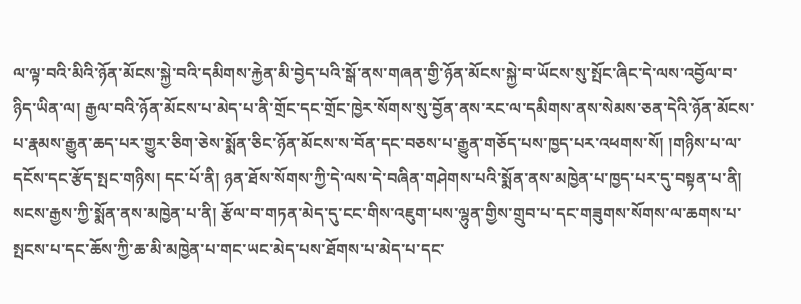ལ་ལྟ་བའི་མིའི་ཉོན་མོངས་སྐྱེ་བའི་དམིགས་རྐྱེན་མི་བྱེད་པའི་སྒོ་ནས་གཞན་གྱི་ཉོན་མོངས་སྐྱེ་བ་ཡོངས་སུ་སྤོང་ཞིང་དེ་ལས་འབྱོལ་བ་ཉིད་ཡིན་ལ། རྒྱལ་བའི་ཉོན་མོངས་པ་མེད་པ་ནི་གྲོང་དང་གྲོང་ཁྱེར་སོགས་སུ་བྱོན་ནས་རང་ལ་དམིགས་ནས་སེམས་ཅན་དེའི་ཉོན་མོངས་པ་རྣམས་རྒྱུན་ཆད་པར་གྱུར་ཅིག་ཅེས་སྨོན་ཅིང་ཉོན་མོངས་ས་བོན་དང་བཅས་པ་རྒྱུན་གཅོད་པས་ཁྱད་པར་འཕགས་སོ། །གཉིས་པ་ལ་དངོས་དང་རྩོད་སྤང་གཉིས། དང་པོ་ནི། ཉན་ཐོས་སོགས་ཀྱི་དེ་ལས་དེ་བཞིན་གཤེགས་པའི་སྨོན་ནས་མཁྱེན་པ་ཁྱད་པར་དུ་བསྟན་པ་ནི། སངས་རྒྱས་ཀྱི་སྨོན་ནས་མཁྱེན་པ་ནི། རྩོལ་བ་གཏན་མེད་དུ་ངང་གིས་འཇུག་པས་ལྷུན་གྱིས་གྲུབ་པ་དང་གཟུགས་སོགས་ལ་ཆགས་པ་སྤངས་པ་དང་ཆོས་ཀྱི་ཆ་མི་མཁྱེན་པ་གང་ཡང་མེད་པས་ཐོགས་པ་མེད་པ་དང་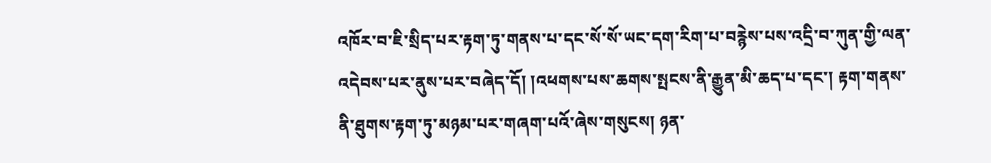འཁོར་བ་ཇི་སྲིད་པར་རྟག་ཏུ་གནས་པ་དང་སོ་སོ་ཡང་དག་རིག་པ་བརྙེས་པས་འདྲི་བ་ཀུན་གྱི་ལན་འདེབས་པར་ནུས་པར་བཞེད་དོ། །འཕགས་པས་ཆགས་སྤངས་ནི་རྒྱུན་མི་ཆད་པ་དང་། རྟག་གནས་ནི་ཐུགས་རྟག་ཏུ་མཉམ་པར་གཞག་པའོ་ཞེས་གསུངས། ཉན་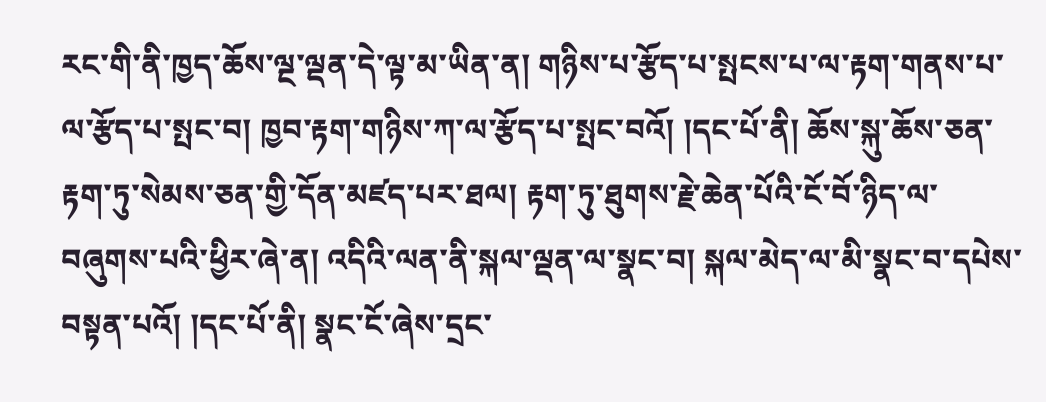རང་གི་ནི་ཁྱད་ཆོས་ལྔ་ལྡན་དེ་ལྟ་མ་ཡིན་ན། གཉིས་པ་རྩོད་པ་སྤངས་པ་ལ་རྟག་གནས་པ་ལ་རྩོད་པ་སྤང་བ། ཁྱབ་རྟག་གཉིས་ཀ་ལ་རྩོད་པ་སྤང་བའོ། །དང་པོ་ནི། ཆོས་སྐུ་ཆོས་ཅན་རྟག་ཏུ་སེམས་ཅན་གྱི་དོན་མཛད་པར་ཐལ། རྟག་ཏུ་ཐུགས་རྗེ་ཆེན་པོའི་ངོ་བོ་ཉིད་ལ་བཞུགས་པའི་ཕྱིར་ཞེ་ན། འདིའི་ལན་ནི་སྐལ་ལྡན་ལ་སྣང་བ། སྐལ་མེད་ལ་མི་སྣང་བ་དཔེས་བསྟན་པའོ། །དང་པོ་ནི། སྣང་ངོ་ཞེས་དྲང་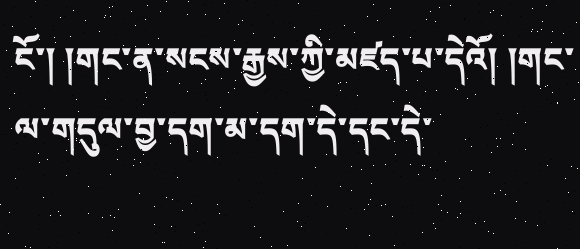ངོ་། །གང་ན་སངས་རྒྱས་ཀྱི་མཛད་པ་དེའོ། །གང་ལ་གདུལ་བྱ་དག་མ་དག་དེ་དང་དེ་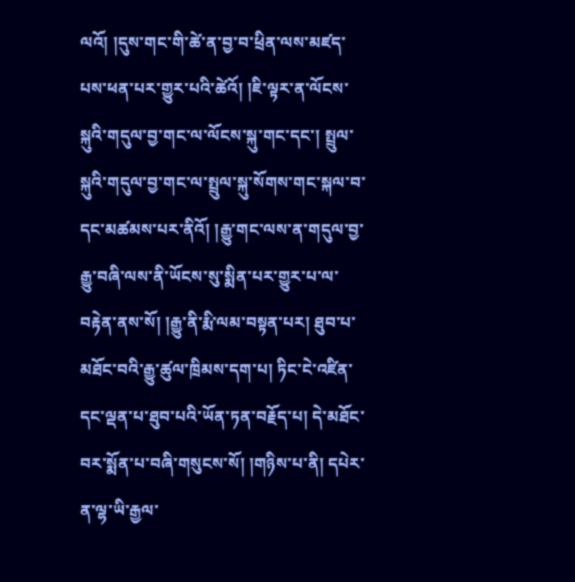ལའོ། །དུས་གང་གི་ཚེ་ན་བྱ་བ་ཕྲིན་ལས་མཛད་པས་ཕན་པར་གྱུར་པའི་ཚེའོ། །ཇི་ལྟར་ན་ལོངས་སྐུའི་གདུལ་བྱ་གང་ལ་ལོངས་སྐུ་གང་དང་། སྤྲུལ་སྐུའི་གདུལ་བྱ་གང་ལ་སྤྲུལ་སྐུ་སོགས་གང་སྐལ་བ་དང་མཚམས་པར་ནིའོ། །རྒྱུ་གང་ལས་ན་གདུལ་བྱ་རྒྱུ་བཞི་ལས་ནི་ཡོངས་སུ་སྨིན་པར་གྱུར་པ་ལ་བརྟེན་ནས་སོ། །རྒྱུ་ནི་རྨི་ལམ་བསྟན་པར། ཐུབ་པ་མཐོང་བའི་རྒྱུ་ཚུལ་ཁྲིམས་དག་པ། ཏིང་ངེ་འཛིན་དང་ལྡན་པ་ཐུབ་པའི་ཡོན་ཏན་བརྗོད་པ། དེ་མཐོང་བར་སྨོན་པ་བཞི་གསུངས་སོ། །གཉིས་པ་ནི། དཔེར་ན་ལྷ་ཡི་རྒྱལ་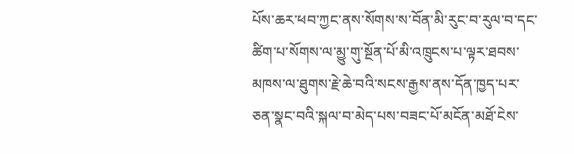པོས་ཆར་ཕབ་ཀྱང་ནས་སོགས་ས་བོན་མི་རུང་བ་རུལ་བ་དང་ཚིག་པ་སོགས་ལ་མྱུ་གུ་སྔོན་པོ་མི་འཁྲུངས་པ་ལྟར་ཐབས་མཁས་ལ་ཐུགས་རྗེ་ཆེ་བའི་སངས་རྒྱས་ནས་དོན་ཁྱད་པར་ཅན་སྣང་བའི་སྐལ་བ་མེད་པས་བཟང་པོ་མངོན་མཐོ་ངེས་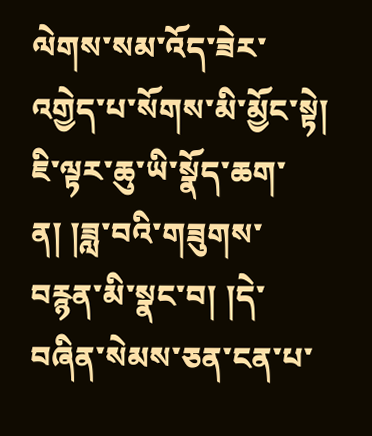ལེགས་སམ་འོད་ཟེར་འགྱེད་པ་སོགས་མི་མྱོང་སྟེ། ཇི་ལྟར་ཆུ་ཡི་སྣོད་ཆག་ན། །ཟླ་བའི་གཟུགས་བརྙན་མི་སྣང་བ། །དེ་བཞིན་སེམས་ཅན་ངན་པ་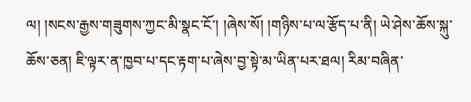ལ། །སངས་རྒྱས་གཟུགས་ཀྱང་མི་སྣང་ངོ་། །ཞེས་སོ། །གཉིས་པ་ལ་རྩོད་པ་ནི། ཡེ་ཤེས་ཆོས་སྐུ་ཆོས་ཅན། ཇི་ལྟར་ན་ཁྱབ་པ་དང་རྟག་པ་ཞེས་བྱ་སྟེ་མ་ཡིན་པར་ཐལ། རིམ་བཞིན་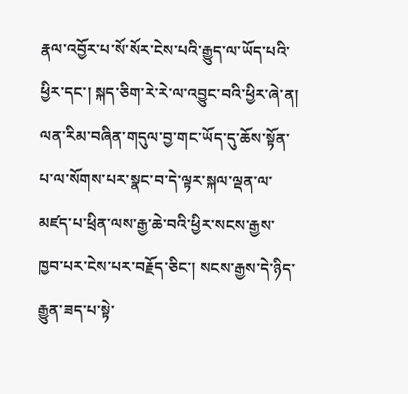རྣལ་འབྱོར་པ་སོ་སོར་ངེས་པའི་རྒྱུད་ལ་ཡོད་པའི་ཕྱིར་དང་། སྐད་ཅིག་རེ་རེ་ལ་འབྱུང་བའི་ཕྱིར་ཞེ་ན། ལན་རིམ་བཞིན་གདུལ་བྱ་གང་ཡོད་དུ་ཆོས་སྟོན་པ་ལ་སོགས་པར་སྣང་བ་དེ་ལྟར་སྐལ་ལྡན་ལ་མཛད་པ་ཕྲིན་ལས་རྒྱ་ཆེ་བའི་ཕྱིར་སངས་རྒྱས་ཁྱབ་པར་ངེས་པར་བརྗོད་ཅིང་། སངས་རྒྱས་དེ་ཉིད་རྒྱུན་ཟད་པ་སྟེ་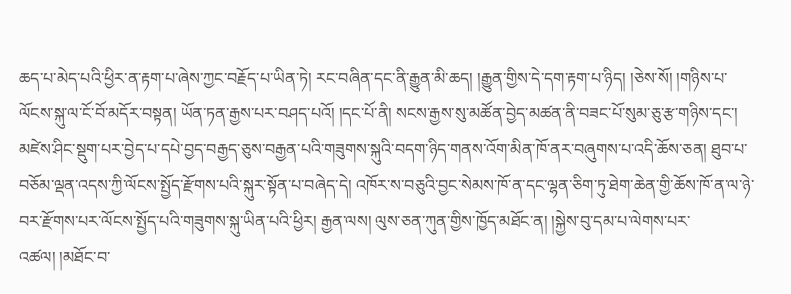ཆད་པ་མེད་པའི་ཕྱིར་ན་རྟག་པ་ཞེས་ཀྱང་བརྗོད་པ་ཡིན་ཏེ། རང་བཞིན་དང་ནི་རྒྱུན་མི་ཆད། །རྒྱུན་གྱིས་དེ་དག་རྟག་པ་ཉིད། །ཅེས་སོ། །གཉིས་པ་ལོངས་སྐུ་ལ་ངོ་བོ་མདོར་བསྟན། ཡོན་ཏན་རྒྱས་པར་བཤད་པའོ། །དང་པོ་ནི། སངས་རྒྱས་སུ་མཚོན་བྱེད་མཚན་ནི་བཟང་པོ་སུམ་ཅུ་རྩ་གཉིས་དང་། མཛེས་ཤིང་སྡུག་པར་བྱེད་པ་དཔེ་བྱད་བརྒྱད་ཅུས་བརྒྱན་པའི་གཟུགས་སྐུའི་བདག་ཉིད་གནས་འོག་མིན་ཁོ་ནར་བཞུགས་པ་འདི་ཆོས་ཅན། ཐུབ་པ་བཅོམ་ལྡན་འདས་ཀྱི་ལོངས་སྤྱོད་རྫོགས་པའི་སྐུར་སྟོན་པ་བཞེད་དེ། འཁོར་ས་བཅུའི་བྱང་སེམས་ཁོ་ན་དང་ལྷན་ཅིག་ཏུ་ཐེག་ཆེན་གྱི་ཆོས་ཁོ་ན་ལ་ཉེ་བར་རྫོགས་པར་ལོངས་སྤྱོད་པའི་གཟུགས་སྐུ་ཡིན་པའི་ཕྱིར། རྒྱན་ལས། ལུས་ཅན་ཀུན་གྱིས་ཁྱོད་མཐོང་ན། །སྐྱེས་བུ་དམ་པ་ལེགས་པར་འཚལ། །མཐོང་བ་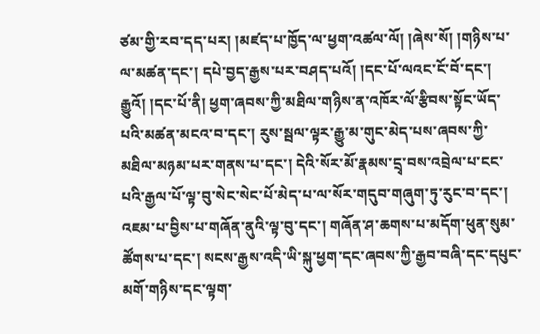ཙམ་གྱི་རབ་དད་པར། །མཛད་པ་ཁྱོད་ལ་ཕྱག་འཚལ་ལོ། །ཞེས་སོ། །གཉིས་པ་ལ་མཚན་དང་། དཔེ་བྱད་རྒྱས་པར་བཤད་པའོ། །དང་པོ་ལའང་ངོ་བོ་དང་། རྒྱུའོ། །དང་པོ་ནི། ཕྱག་ཞབས་ཀྱི་མཐིལ་གཉིས་ན་འཁོར་ལོ་རྩིབས་སྟོང་ཡོད་པའི་མཚན་མངའ་བ་དང་། རུས་སྦལ་ལྟར་རྒྱུ་མ་གུང་མེད་པས་ཞབས་ཀྱི་མཐིལ་མཉམ་པར་གནས་པ་དང་། དེའི་སོར་མོ་རྣམས་དྲྭ་བས་འབྲེལ་པ་ངང་པའི་རྒྱལ་པོ་ལྟ་བུ་སེང་སེང་པོ་མེད་པ་ལ་སོར་གདུབ་གཞུག་ཏུ་རུང་བ་དང་། འཇམ་པ་བྱིས་པ་གཞོན་ནུའི་ལྟ་བུ་དང་། གཞོན་ཤ་ཆགས་པ་མདོག་ཕུན་སུམ་ཚོགས་པ་དང་། སངས་རྒྱས་འདི་ཡི་སྐུ་ཕྱག་དང་ཞབས་ཀྱི་རྒྱབ་བཞི་དང་དཔུང་མགོ་གཉིས་དང་ལྟག་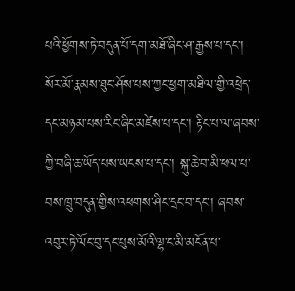པའི་ཕྱོགས་ཏེ་བདུན་པོ་དག་མཐོ་ཞིང་ཤ་རྒྱས་པ་དང་། སོར་མོ་རྣམས་ཐུང་ཤོས་པས་ཀྱང་ཕྱག་མཐིལ་གྱི་འཕྲེད་དང་མཉམ་པས་རིང་ཞིང་མཛེས་པ་དང་། རྟིང་པ་ལ་ཞབས་ཀྱི་བཞི་ཆ་ཡོད་པས་ཡངས་པ་དང་། སྐུ་ཆེ་བ་མི་ཕལ་པ་བས་ཁྲུ་བདུན་གྱིས་འཕགས་ཤིང་དྲང་བ་དང་། ཞབས་འབུར་ཏེ་ལོང་བུ་དང་པུས་མོའི་ལྷ་ང་མི་མངོན་པ་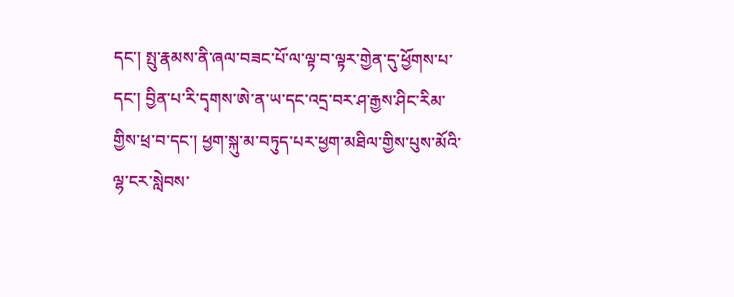དང་། སྤུ་རྣམས་ནི་ཞལ་བཟང་པོ་ལ་ལྟ་བ་ལྟར་གྱེན་དུ་ཕྱོགས་པ་དང་། བྱིན་པ་རི་དྭགས་ཨེ་ན་ཡ་དང་འདྲ་བར་ཤ་རྒྱས་ཤིང་རིམ་གྱིས་ཕྲ་བ་དང་། ཕྱག་སྐུ་མ་བཏུད་པར་ཕྱག་མཐིལ་གྱིས་པུས་མོའི་ལྷ་ངར་སླེབས་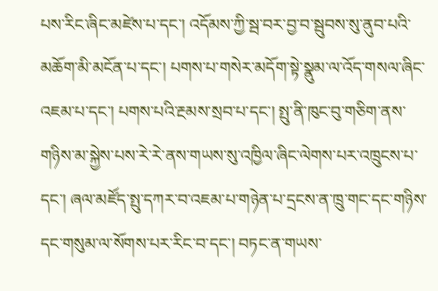པས་རིང་ཞིང་མཛེས་པ་དང་། འདོམས་ཀྱི་སྦ་བར་བྱ་བ་སྦུབས་སུ་ནུབ་པའི་མཆོག་མི་མངོན་པ་དང་། པགས་པ་གསེར་མདོག་སྟེ་སྣུམ་ལ་འོད་གསལ་ཞིང་འཇམ་པ་དང་། པགས་པའི་རྔམས་སྲབ་པ་དང་། སྤུ་ནི་ཁུང་བུ་གཅིག་ནས་གཉིས་མ་སྐྱེས་པས་རེ་རེ་ནས་གཡས་སུ་འཁྱིལ་ཞིང་ལེགས་པར་འཁྲུངས་པ་དང་། ཞལ་མཛོད་སྤུ་དཀར་བ་འཇམ་པ་གཉེན་པ་དྲངས་ན་ཁྲུ་གང་དང་གཉིས་དང་གསུམ་ལ་སོགས་པར་རིང་བ་དང་། བཏང་ན་གཡས་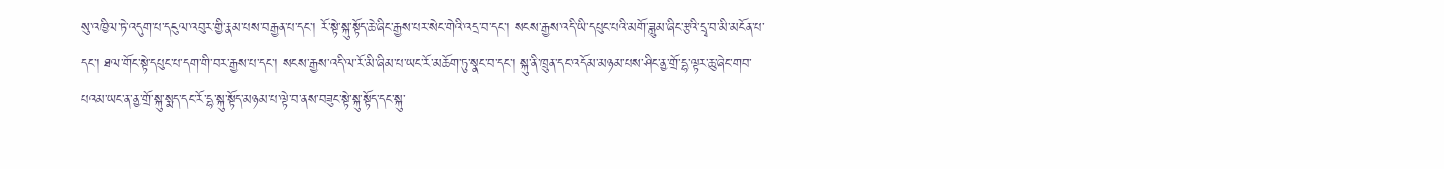སུ་འཁྱིལ་ཏེ་འདུག་པ་དངུལ་འབུར་གྱི་རྣམ་པས་བརྒྱན་པ་དང་། རོ་སྟེ་སྐུ་སྟོད་ཆེ་ཞིང་རྒྱས་པར་སེང་གེའི་འདྲ་བ་དང་། སངས་རྒྱས་འདི་ཡི་དཔུང་པའི་མགོ་ཟླུམ་ཞིང་རྩའི་དྲྭ་བ་མི་མངོན་པ་དང་། ཐལ་གོང་སྟེ་དཔུང་པ་དག་གི་བར་རྒྱས་པ་དང་། སངས་རྒྱས་འདི་ལ་རོ་མི་ཞིམ་པ་ཡང་རོ་མཆོག་ཏུ་སྣང་བ་དང་། སྐུ་ནི་ཁྲུན་དང་འདོམ་མཉམ་པས་ཤིང་ནྱ་གྲོ་དྷ་ལྟར་ཆུ་ཞེང་གབ་པའམ་ཡང་ན་ནྱ་གྲོ་སྐུ་སྨད་དང་རོ་དྷ་སྐུ་སྟོད་མཉམ་པ་ལྟེ་བ་ནས་བཟུང་སྟེ་སྐུ་སྟོད་དང་སྐུ་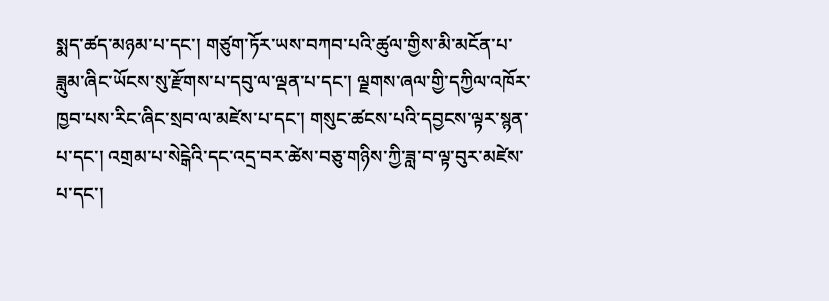སྨད་ཚད་མཉམ་པ་དང་། གཙུག་ཏོར་ཡས་བཀབ་པའི་ཚུལ་གྱིས་མི་མངོན་པ་ཟླུམ་ཞིང་ཡོངས་སུ་རྫོགས་པ་དབུ་ལ་ལྡན་པ་དང་། ལྗགས་ཞལ་གྱི་དཀྱིལ་འཁོར་ཁྱབ་པས་རིང་ཞིང་སྲབ་ལ་མཛེས་པ་དང་། གསུང་ཚངས་པའི་དབྱངས་ལྟར་སྙན་པ་དང་། འགྲམ་པ་སེངྒེའི་དང་འདྲ་བར་ཚེས་བཅུ་གཉིས་ཀྱི་ཟླ་བ་ལྟ་བུར་མཛེས་པ་དང་།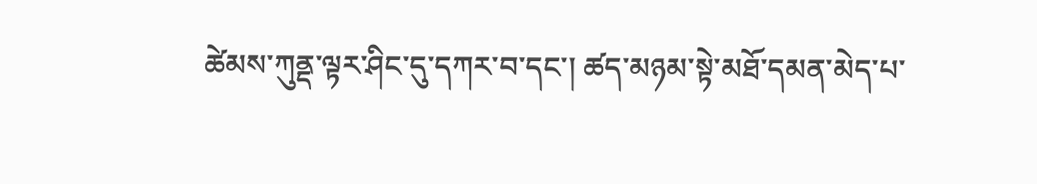ཚེམས་ཀུནྡ་ལྟར་ཤིང་དུ་དཀར་བ་དང་། ཚད་མཉམ་སྟེ་མཐོ་དམན་མེད་པ་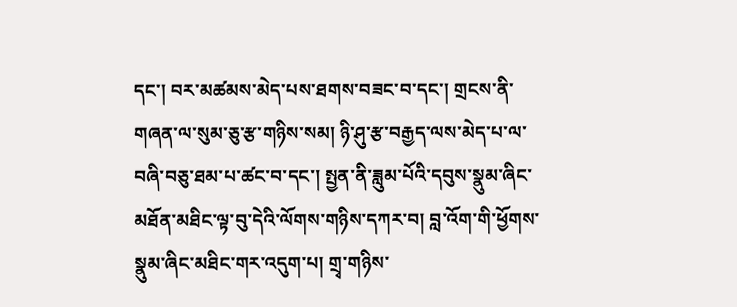དང་། བར་མཚམས་མེད་པས་ཐགས་བཟང་བ་དང་། གྲངས་ནི་གཞན་ལ་སུམ་ཅུ་རྩ་གཉིས་སམ། ཉི་ཤུ་རྩ་བརྒྱད་ལས་མེད་པ་ལ་བཞི་བཅུ་ཐམ་པ་ཚང་བ་དང་། སྤྱན་ནི་ཟླུམ་པོའི་དབུས་སྣུམ་ཞིང་མཐོན་མཐིང་ལྟ་བུ་དེའི་ལོགས་གཉིས་དཀར་བ། བླ་འོག་གི་ཕྱོགས་སྣུམ་ཞིང་མཐིང་གར་འདུག་པ། གྲྭ་གཉིས་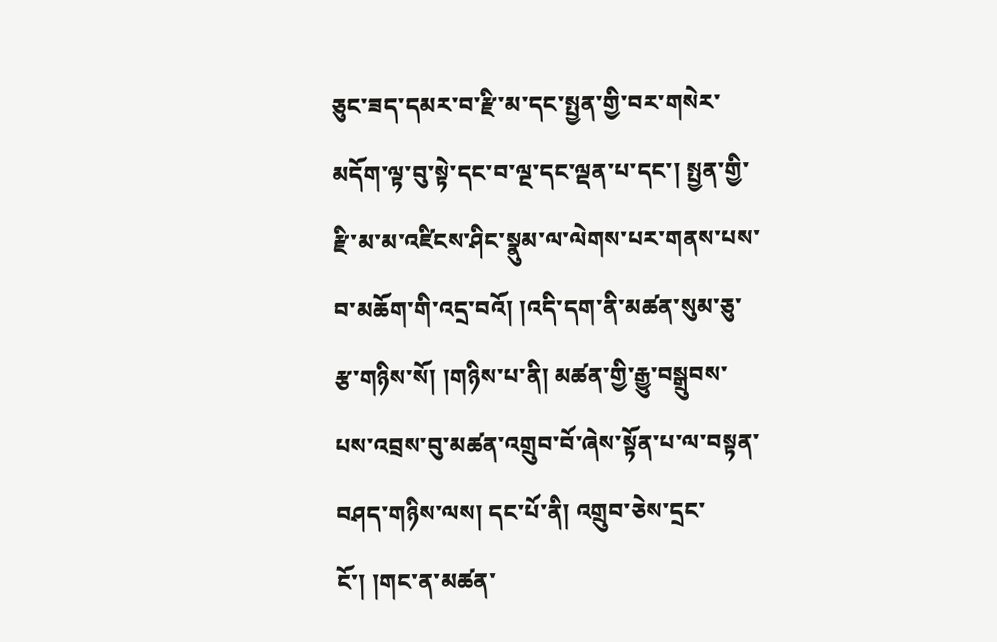ཅུང་ཟད་དམར་བ་རྫི་མ་དང་སྤྱན་གྱི་བར་གསེར་མདོག་ལྟ་བུ་སྟེ་དང་བ་ལྔ་དང་ལྡན་པ་དང་། སྤྱན་གྱི་རྫི་མ་མ་འཛིངས་ཤིང་སྣུམ་ལ་ལེགས་པར་གནས་པས་བ་མཆོག་གི་འདྲ་བའོ། །འདི་དག་ནི་མཚན་སུམ་ཅུ་རྩ་གཉིས་སོ། །གཉིས་པ་ནི། མཚན་གྱི་རྒྱུ་བསྒྲུབས་པས་འབྲས་བུ་མཚན་འགྲུབ་བོ་ཞེས་སྟོན་པ་ལ་བསྟན་བཤད་གཉིས་ལས། དང་པོ་ནི། འགྲུབ་ཅེས་དྲང་ངོ་། །གང་ན་མཚན་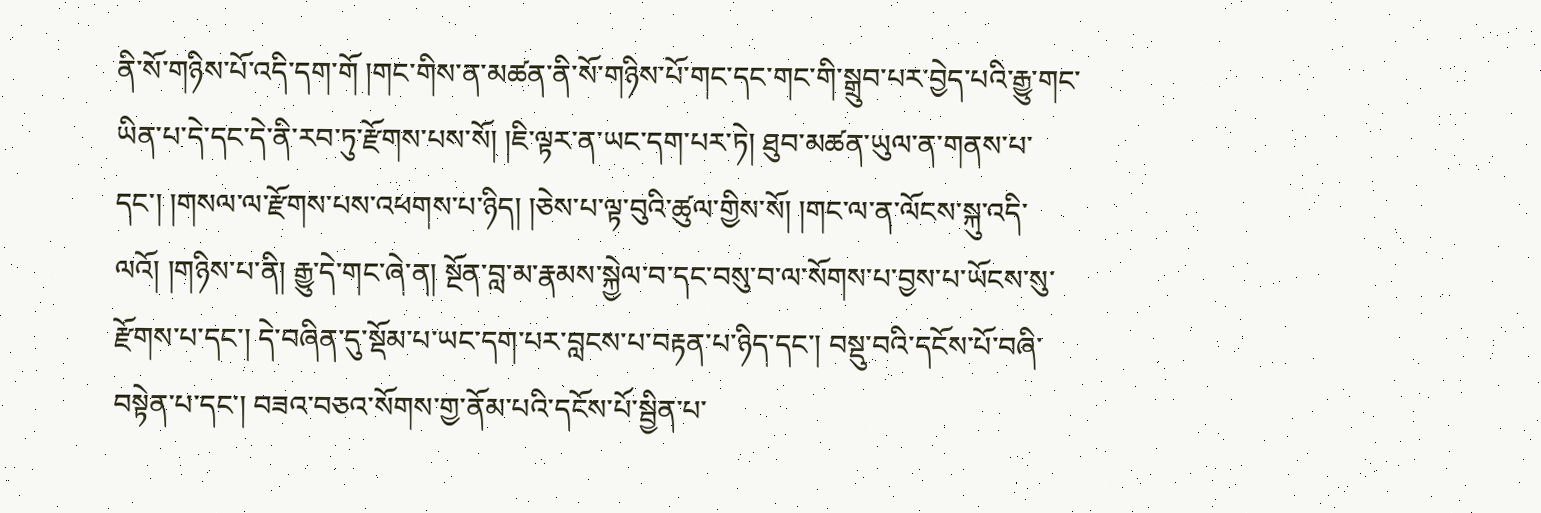ནི་སོ་གཉིས་པོ་འདི་དག་གོ །གང་གིས་ན་མཚན་ནི་སོ་གཉིས་པོ་གང་དང་གང་གི་སྒྲུབ་པར་བྱེད་པའི་རྒྱུ་གང་ཡིན་པ་དེ་དང་དེ་ནི་རབ་ཏུ་རྫོགས་པས་སོ། །ཇི་ལྟར་ན་ཡང་དག་པར་ཏེ། ཐུབ་མཚན་ཡུལ་ན་གནས་པ་དང་། །གསལ་ལ་རྫོགས་པས་འཕགས་པ་ཉིད། །ཅེས་པ་ལྟ་བུའི་ཚུལ་གྱིས་སོ། །གང་ལ་ན་ལོངས་སྐུ་འདི་ལའོ། །གཉིས་པ་ནི། རྒྱུ་དེ་གང་ཞེ་ན། སྔོན་བླ་མ་རྣམས་སྐྱེལ་བ་དང་བསུ་བ་ལ་སོགས་པ་བྱས་པ་ཡོངས་སུ་རྫོགས་པ་དང་། དེ་བཞིན་དུ་སྡོམ་པ་ཡང་དག་པར་བླངས་པ་བརྟན་པ་ཉིད་དང་། བསྡུ་བའི་དངོས་པོ་བཞི་བསྟེན་པ་དང་། བཟའ་བཅའ་སོགས་གྱ་ནོམ་པའི་དངོས་པོ་སྦྱིན་པ་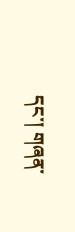དང་། གཞན་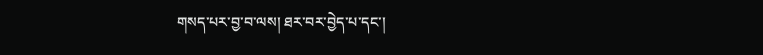གསད་པར་བྱ་བ་ལས། ཐར་བར་བྱེད་པ་དང་།